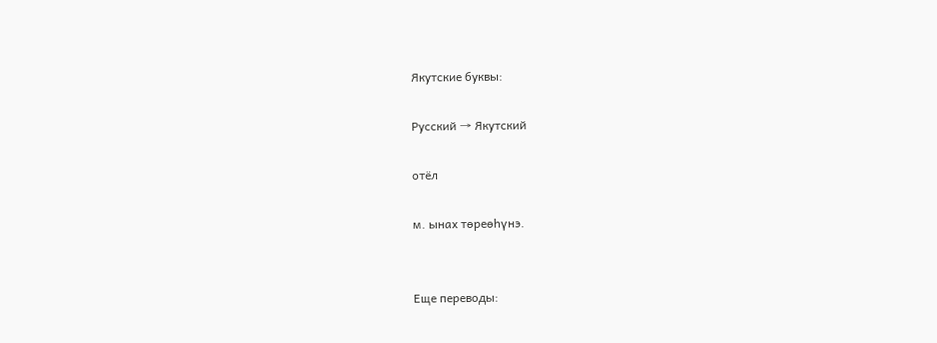Якутские буквы:

Русский → Якутский

отёл

м. ынах төреөһүнэ.


Еще переводы: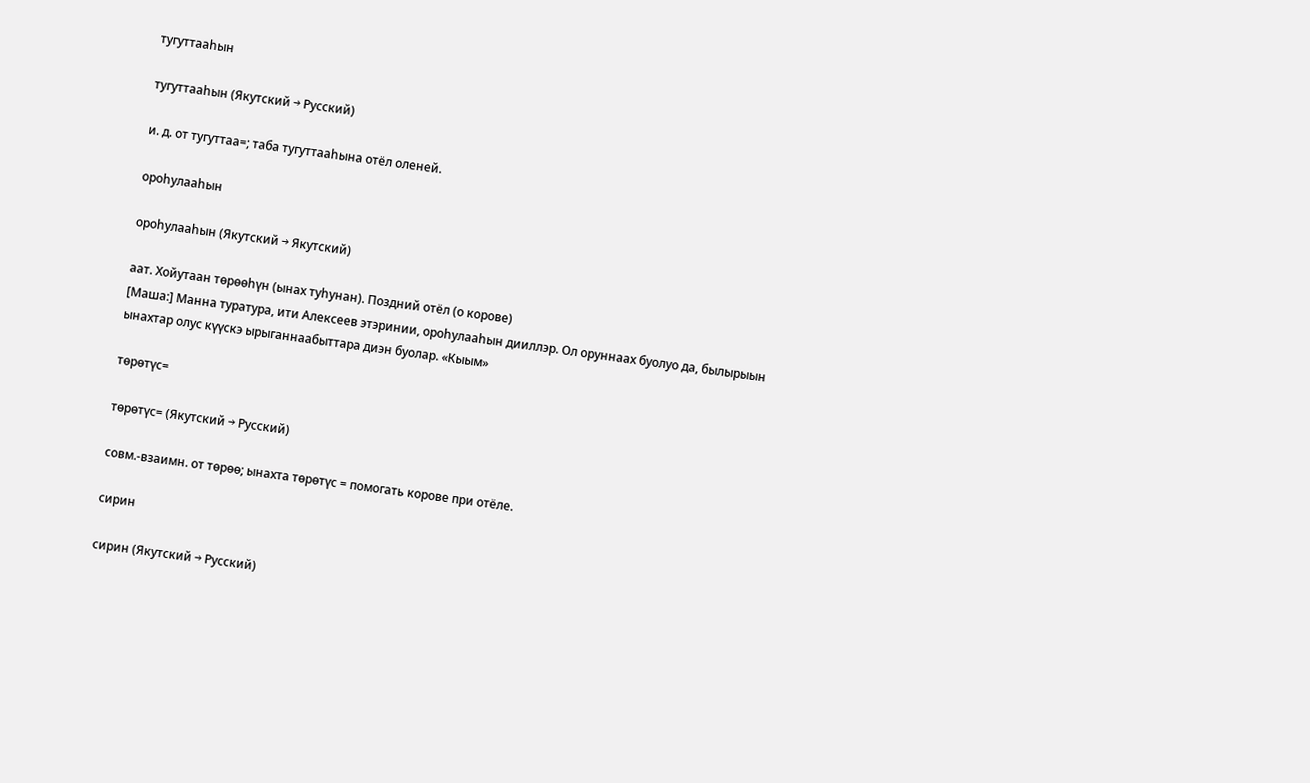тугуттааһын

тугуттааһын (Якутский → Русский)

и. д. от тугуттаа=; таба тугуттааһына отёл оленей.

ороһулааһын

ороһулааһын (Якутский → Якутский)

аат. Хойутаан төрөөһүн (ынах туһунан). Поздний отёл (о корове)
[Маша:] Манна туратура, ити Алексеев этэринии, ороһулааһын дииллэр. Ол оруннаах буолуо да, былырыын ынахтар олус күүскэ ырыганнаабыттара диэн буолар. «Кыым»

төрөтүс=

төрөтүс= (Якутский → Русский)

совм.-взаимн. от төрөө; ынахта төрөтүс = помогать корове при отёле.

сирин

сирин (Якутский → Русский)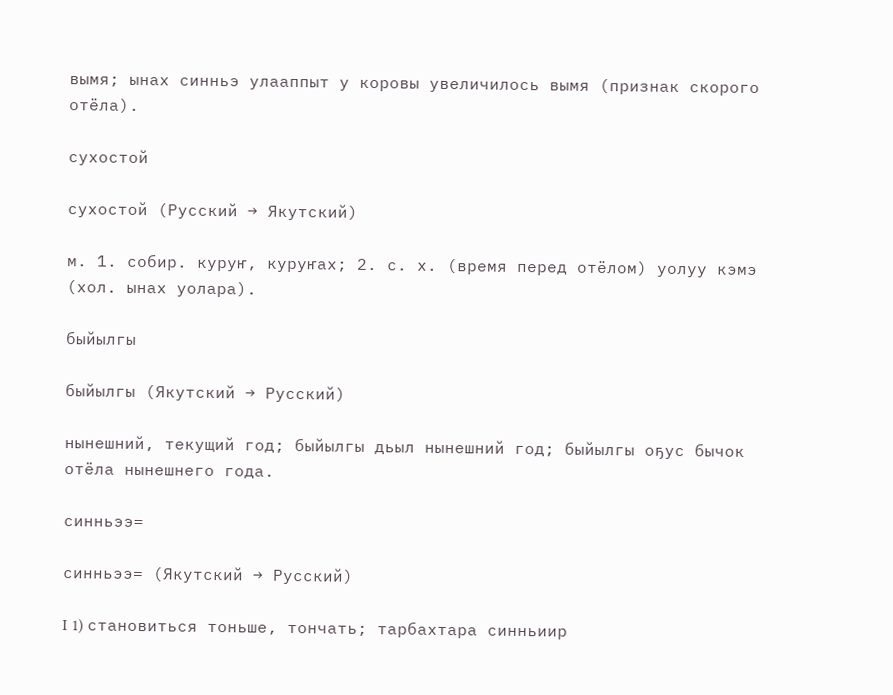вымя; ынах синньэ улааппыт у коровы увеличилось вымя (признак скорого отёла).

сухостой

сухостой (Русский → Якутский)

м. 1. собир. куруҥ, куруҥах; 2. с. х. (время перед отёлом) уолуу кэмэ (хол. ынах уолара).

быйылгы

быйылгы (Якутский → Русский)

нынешний, текущий год; быйылгы дьыл нынешний год; быйылгы оҕус бычок отёла нынешнего года.

синньээ=

синньээ= (Якутский → Русский)

I 1) становиться тоньше, тончать; тарбахтара синньиир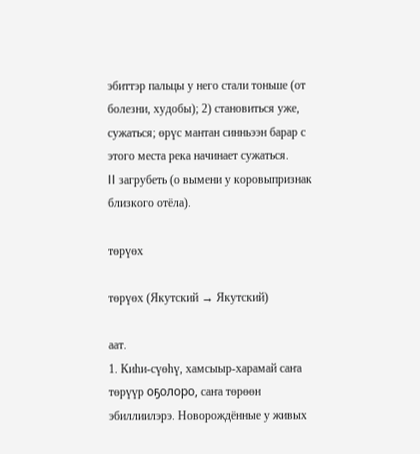эбиттэр пальцы у него стали тоньше (от болезни, худобы); 2) становиться уже, сужаться; өрүс мантан синньээн барар с этого места река начинает сужаться.
II загрубеть (о вымени у коровыпризнак близкого отёла).

төрүөх

төрүөх (Якутский → Якутский)

аат.
1. Киһи-сүөһү, хамсыыр-харамай саҥа төрүүр оҕолоро, саҥа төрөөн эбиллиилэрэ. Новорождённые у живых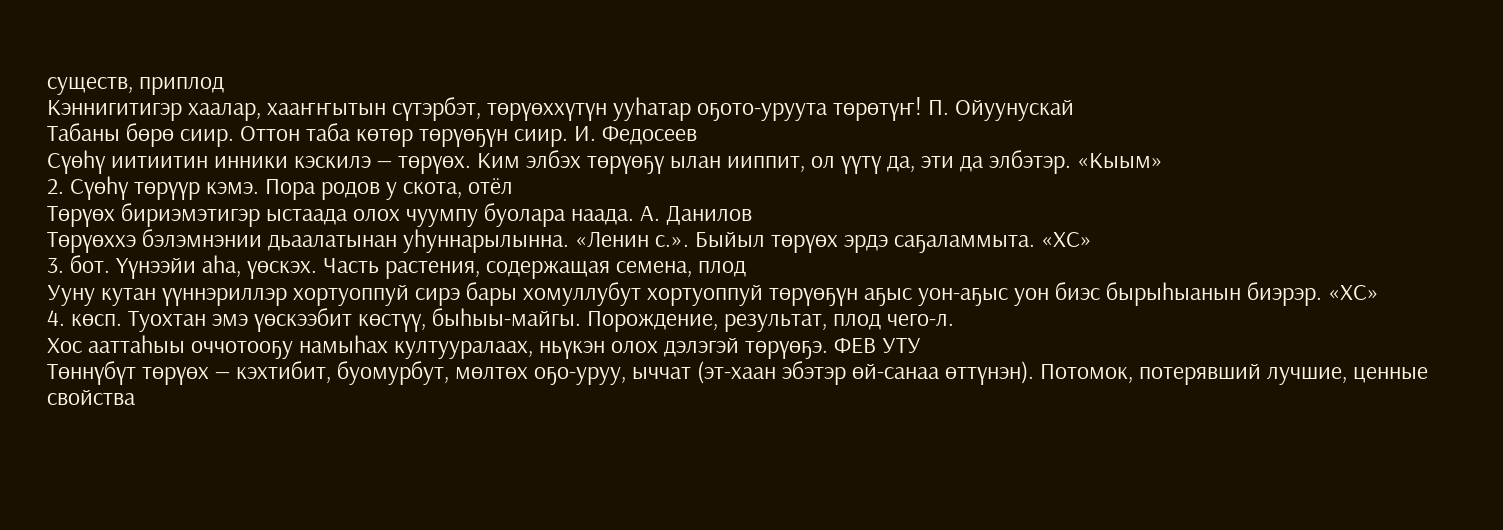существ, приплод
Кэннигитигэр хаалар, хааҥҥытын сүтэрбэт, төрүөххүтүн ууһатар оҕото-уруута төрөтүҥ! П. Ойуунускай
Табаны бөрө сиир. Оттон таба көтөр төрүөҕүн сиир. И. Федосеев
Сүөһү иитиитин инники кэскилэ — төрүөх. Ким элбэх төрүөҕү ылан ииппит, ол үүтү да, эти да элбэтэр. «Кыым»
2. Сүөһү төрүүр кэмэ. Пора родов у скота, отёл
Төрүөх бириэмэтигэр ыстаада олох чуумпу буолара наада. А. Данилов
Төрүөххэ бэлэмнэнии дьаалатынан уһуннарылынна. «Ленин с.». Быйыл төрүөх эрдэ саҕаламмыта. «ХС»
3. бот. Үүнээйи аһа, үөскэх. Часть растения, содержащая семена, плод
Ууну кутан үүннэриллэр хортуоппуй сирэ бары хомуллубут хортуоппуй төрүөҕүн аҕыс уон-аҕыс уон биэс бырыһыанын биэрэр. «ХС»
4. көсп. Туохтан эмэ үөскээбит көстүү, быһыы-майгы. Порождение, результат, плод чего-л.
Хос ааттаһыы оччотооҕу намыһах култууралаах, ньүкэн олох дэлэгэй төрүөҕэ. ФЕВ УТУ
Төннүбүт төрүөх — кэхтибит, буомурбут, мөлтөх оҕо-уруу, ыччат (эт-хаан эбэтэр өй-санаа өттүнэн). Потомок, потерявший лучшие, ценные свойства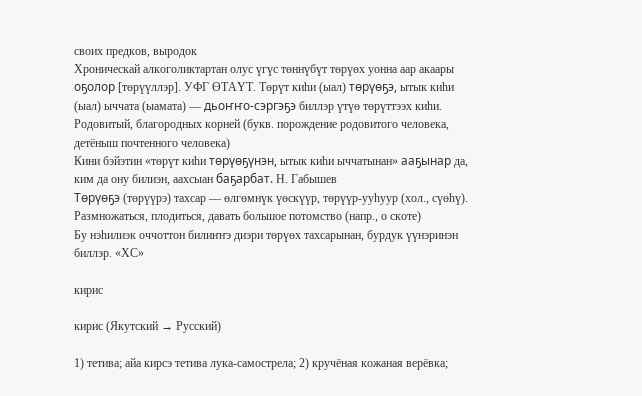своих предков, выродок
Хроническай алкоголиктартан олус үгүс төннүбүт төрүөх уонна аар акаары оҕолор [төрүүллэр]. УФГ ӨТАҮТ. Төрүт киһи (ыал) төрүөҕэ, ытык киһи (ыал) ыччата (ыамата) — дьоҥҥо-сэргэҕэ биллэр үтүө төрүттээх киһи. Родовитый, благородных корней (букв. порождение родовитого человека, детёныш почтенного человека)
Кини бэйэтин «төрүт киһи төрүөҕүнэн, ытык киһи ыччатынан» ааҕынар да, ким да ону билиэн, аахсыан баҕарбат. Н. Габышев
Төрүөҕэ (төрүүрэ) тахсар — өлгөмнүк үөскүүр, төрүүр-ууһуур (хол., сүөһү). Размножаться, плодиться, давать большое потомство (напр., о скоте)
Бу нэһилиэк оччоттон билиҥҥэ диэри төрүөх тахсарынан, бурдук үүнэринэн биллэр. «ХС»

кирис

кирис (Якутский → Русский)

1) тетива; айа кирсэ тетива лука-самострела; 2) кручёная кожаная верёвка;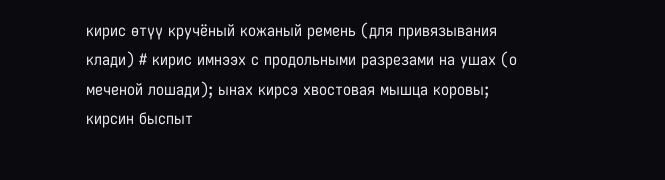кирис өтүү кручёный кожаный ремень (для привязывания клади) # кирис имнээх с продольными разрезами на ушах (о меченой лошади); ынах кирсэ хвостовая мышца коровы; кирсин быспыт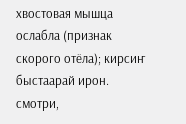хвостовая мышца ослабла (признак скорого отёла); кирсиҥ быстаарай ирон. смотри,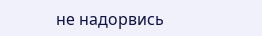не надорвись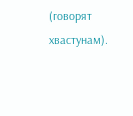(говорят хвастунам).